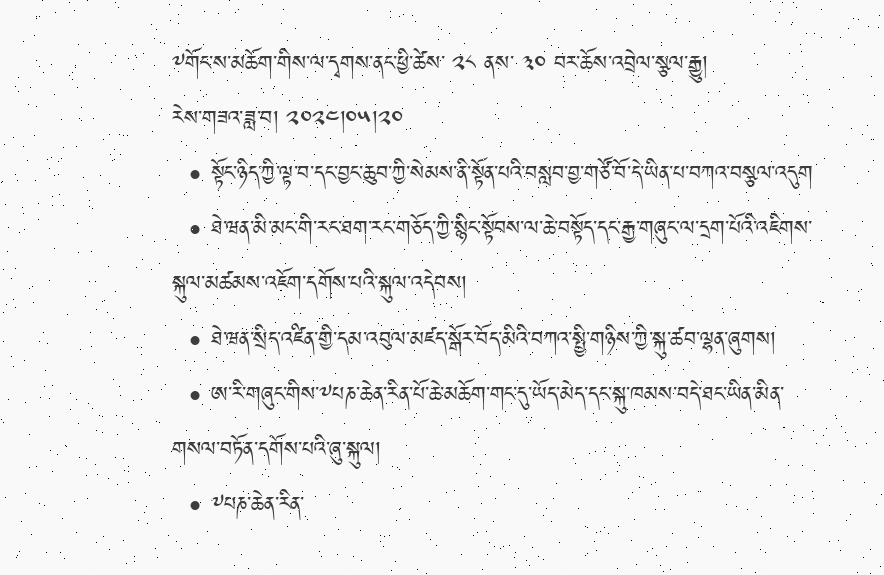༸གོང་ས་མཆོག་གིས་ལ་དྭགས་ནང་ཕྱི་ཚེས་ ༢༨ ནས་ ༣༠ བར་ཆོས་འབྲེལ་སྩལ་རྒྱུ།
རེས་གཟའ་ཟླ་བ། ༢༠༢༤།༠༥།༢༠
  • སྟོང་ཉིད་ཀྱི་ལྟ་བ་དང་བྱང་ཆུབ་ཀྱི་སེམས་ནི་སྟོན་པའི་བསླབ་བྱ་གཙོ་བོ་དེ་ཡིན་པ་བཀའ་བསྩལ་འདུག
  • ཐེ་ཝན་མི་མང་གི་རང་ཐག་རང་གཅོད་ཀྱི་སྙིང་སྟོབས་ལ་ཆེ་བསྟོད་དང་རྒྱ་གཞུང་ལ་དྲག་པོའི་འཇིགས་སྐུལ་མཚམས་འཇོག་དགོས་པའི་སྐུལ་འདེབས།
  • ཐེ་ཝན་སྲིད་འཛིན་གྱི་དམ་འབུལ་མཛད་སྒོར་བོད་མིའི་བཀའ་སྤྱི་གཉིས་ཀྱི་སྐུ་ཚབ་ལྷན་ཞུགས།
  • ཨ་རི་གཞུང་གིས་༸པཎ་ཆེན་རིན་པོ་ཆེ་མཆོག་གང་དུ་ཡོད་མེད་དང་སྐུ་ཁམས་བདེ་ཐང་ཡིན་མིན་གསལ་བཏོན་དགོས་པའི་ཞུ་སྐུལ།
  • ༸པཎ་ཆེན་རིན་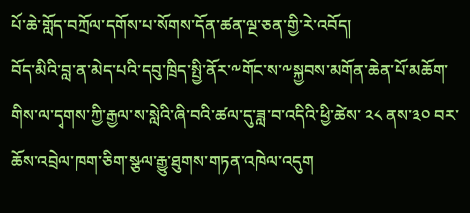པོ་ཆེ་གློད་བཀྲོལ་དགོས་པ་སོགས་དོན་ཚན་ལྔ་ཅན་གྱི་རེ་འབོད།
བོད་མིའི་བླ་ན་མེད་པའི་དབུ་ཁྲིད་སྤྱི་ནོར་༸གོང་ས་༸སྐྱབས་མགོན་ཆེན་པོ་མཆོག་གིས་ལ་དྭགས་ཀྱི་རྒྱལ་ས་སླེའི་ཞི་བའི་ཚལ་དུ་ཟླ་བ་འདིའི་ཕྱི་ཚེས་ ༢༨ ནས་༣༠ བར་ཆོས་འབྲེལ་ཁག་ཅིག་སྩལ་རྒྱུ་ཐུགས་གཏན་འཁེལ་འདུག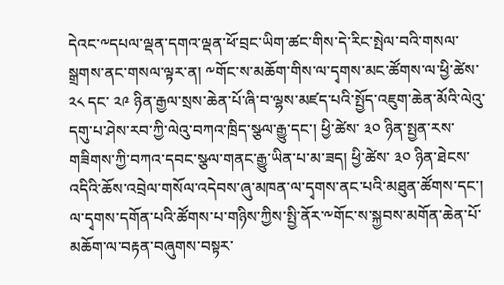དེའང་༸དཔལ་ལྡན་དགའ་ལྡན་ཕོ་བྲང་ཡིག་ཚང་གིས་དེ་རིང་སྤེལ་བའི་གསལ་སྒྲགས་ནང་གསལ་ལྟར་ན། ༸གོང་ས་མཆོག་གིས་ལ་དྭགས་མང་ཚོགས་ལ་ཕྱི་ཚེས་ ༢༨ དང་ ༢༩ ཉིན་རྒྱལ་སྲས་ཆེན་པོ་ཞི་བ་ལྷས་མཛད་པའི་སྤྱོད་འཇུག་ཆེན་མོའི་ལེའུ་དགུ་པ་ཤེས་རབ་ཀྱི་ལེའུ་བཀའ་ཁྲིད་སྩལ་རྒྱུ་དང་། ཕྱི་ཚེས་ ༣༠ ཉིན་སྤྱན་རས་གཟིགས་ཀྱི་བཀའ་དབང་སྩལ་གནང་རྒྱུ་ཡིན་པ་མ་ཟད། ཕྱི་ཚེས་ ༣༠ ཉིན་ཐེངས་འདིའི་ཆོས་འབྲེལ་གསོལ་འདེབས་ཞུ་མཁན་ལ་དྭགས་ནང་པའི་མཐུན་ཚོགས་དང་། ལ་དྭགས་དགོན་པའི་ཚོགས་པ་གཉིས་ཀྱིས་སྤྱི་ནོར་༸གོང་ས་སྐྱབས་མགོན་ཆེན་པོ་མཆོག་ལ་བརྟན་བཞུགས་བསྟར་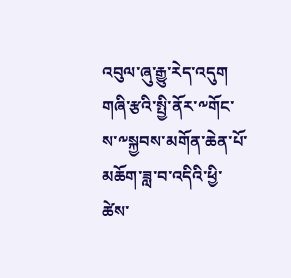འབུལ་ཞུ་རྒྱུ་རེད་འདུག
གཞི་རྩའི་སྤྱི་ནོར་༸གོང་ས་༸སྐྱབས་མགོན་ཆེན་པོ་མཆོག་ཟླ་བ་འདིའི་ཕྱི་ཚེས་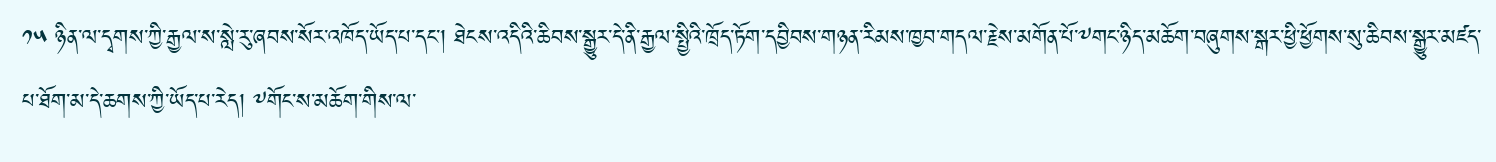༡༥ ཉིན་ལ་དྭགས་ཀྱི་རྒྱལ་ས་སླེ་རུ་ཞབས་སོར་འཁོད་ཡོད་པ་དང་། ཐེངས་འདིའི་ཆིབས་སྒྱུར་དེ་ནི་རྒྱལ་སྤྱིའི་ཁྲོད་ཏོག་དབྱིབས་གཉན་རིམས་ཁྱབ་གདལ་རྗེས་མགོན་པོ་༸གང་ཉིད་མཆོག་བཞུགས་སྒར་ཕྱི་ཕྱོགས་སུ་ཆིབས་སྒྱུར་མཛད་པ་ཐོག་མ་དེ་ཆགས་ཀྱི་ཡོད་པ་རེད། ༸གོང་ས་མཆོག་གིས་ལ་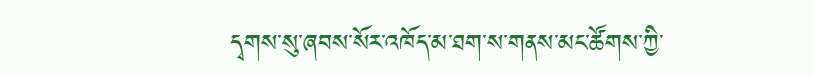དྭགས་སུ་ཞབས་སོར་འཁོད་མ་ཐག་ས་གནས་མང་ཚོགས་ཀྱི་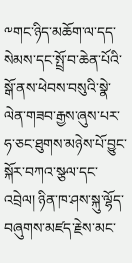༸གང་ཉིད་མཆོག་ལ་དད་སེམས་དང་སྤྲོ་བ་ཆེན་པོའི་སྒོ་ནས་ཕེབས་བསུའི་སྣེ་ལེན་གཟབ་རྒྱས་ཞུས་པར་ཧ་ཅང་ཐུགས་མཉེས་པོ་བྱུང་སྐོར་བཀའ་སྩལ་དང་འབྲེལ། ཉིན་ཁ་ཤས་སྐུ་ལྷོད་བཞུགས་མཛད་རྗེས་མང་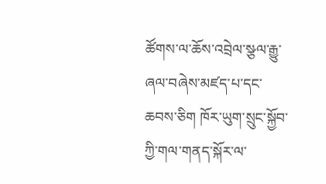ཚོགས་ལ་ཆོས་འབྲེལ་སྩལ་རྒྱུ་ཞལ་བཞེས་མཛད་པ་དང་ཆབས་ཅིག ཁོར་ཡུག་སྲུང་སྐྱོབ་ཀྱི་གལ་གནད་སྐོར་ལ་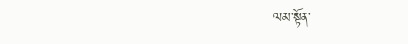ལམ་སྟོན་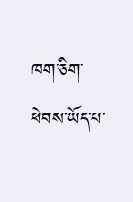ཁག་ཅིག་ཕེབས་ཡོད་པ་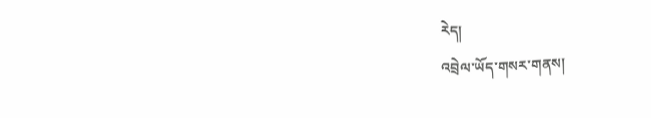རེད།
འབྲེལ་ཡོད་གསར་གནས།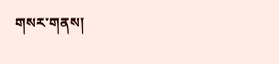གསར་གནས།